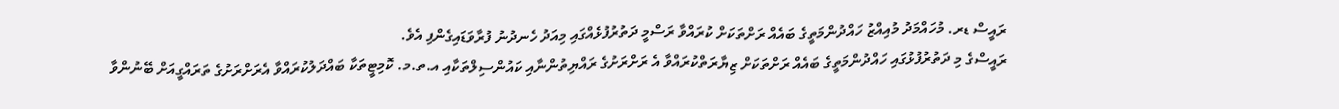ރައީސް ޑރ. މުހައްމަދު މުއިއްޒު ހައްދުންމަތީގެ ބައެއް ރަށްތަކަށް ކުރައްވާ ރަސްމީ ދަތުރުފުޅެއްގައި މިއަދު ހެނދުނު ފުރާވަޑައިގެންފި އެވެ.
ރައީސްގެ މި ދަތުރުފުޅުގައި ހައްދުންމަތީގެ ބައެއް ރަށްތަކަށް ޒިޔާރަތްކުރައްވާ އެ ރަށްރަށުގެ ރައްޔިތުންނާއި ކައުންސިލްތަކާއި އ.ތ.މ. ކޮމިޓީތަކާ ބައްދަލުކުރައްވާ އެރަށްރަށުގެ ތަރައްގީއަށް ބޭނުންވާ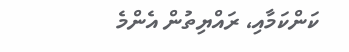ކަންކަމާއި، ރައްޔިތުން އެންމެ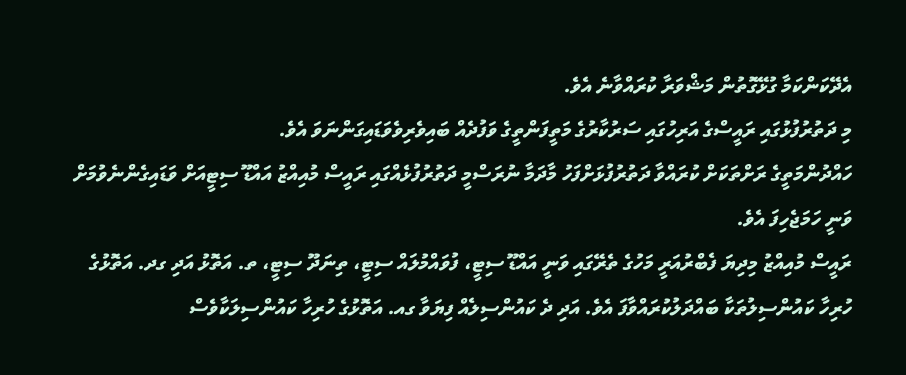އެދޭކަންކަމާ ގުޅޭގޮތުން މަޝްވަރާ ކުރައްވާނެ އެވެ.
މި ދަތުރުފުޅުގައި ރައީސްގެ އަރިހުގައި ސަރުކާރުގެ މަތީފަންތީގެ ވަފުދެއް ބައިވެރިވެވަޑައިގަންނަވަ އެވެ.
ހައްދުންމަތީގެ ރަށްތަކަށް ކުރައްވާ ދަތުރުފުޅަށްފަހު މާދަމާ ނުރަސްމީ ދަތުރުފުޅެއްގައި ރައީސް މުއިއްޒު އައްޑޫ ސިޓީއަށް ވަޑައިގެންނެވުމަށް ވަނީ ހަމަޖެހިފަ އެވެ.
ރައީސް މުއިއްޒު މިދިޔަ ފެބްރުއަރީ މަހުގެ ތެރޭގައި ވަނީ އައްޑޫ ސިޓީ، ފުވައްމުލައް ސިޓީ، ތިނަދޫ ސިޓީ، ތ. އަތޮޅު އަދި ގދ. އަތޮޅުގެ ހުރިހާ ކައުންސިލުތަކާ ބައްދަލުކުރައްވާފަ އެވެ. އަދި ދެ ކައުންސިލެއް ފިޔަވާ ގއ. އަތޮޅުގެ ހުރިހާ ކައުންސިލަކާވެސް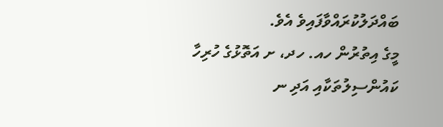ބައްދަލުކުރައްވާފައިވެ އެވެ.
މީގެ އިތުރުން ހއ. ހދ، ށ އަތޮޅުގެ ހުރިހާ ކައުންސިލުތަކާއި އަދި ނ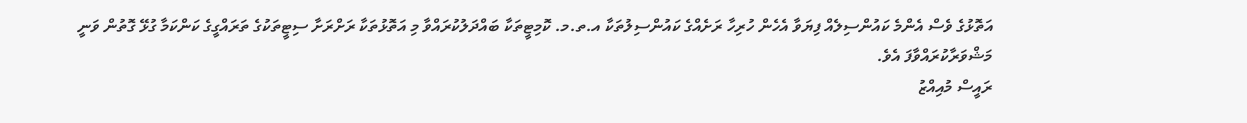އަތޮޅުގެ ވެސް އެންމެ ކައުންސިލެއް ފިޔަވާ އެހެން ހުރިހާ ރަށެއްގެ ކައުންސިލުތަކާ އ.ތ.މ. ކޮމިޓީތަކާ ބައްދަލުކުރައްވާ މި އަތޮޅުތަކާ ރަށްރަށާ ސިޓީތަކުގެ ތަރައްގީގެ ކަންކަމާ ގުޅޭ ގޮތުން ވަނީ މަޝްވަރާކުރައްވާފަ އެވެ.
ރައީސް މުއިއްޒު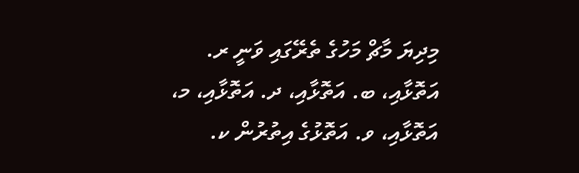މިދިޔަ މާޗް މަހުގެ ތެރޭގައި ވަނީ ރ. އަތޮޅާއި، ބ. އަތޮޅާއި، ދ. އަތޮޅާއި، މ، އަތޮޅާއި، ވ. އަތޮޅުގެ އިތުރުން ކ.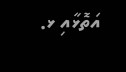އަތޮޅާއި ޅ.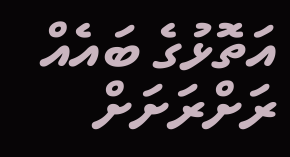އަތޮޅުގެ ބައެއް ރަށްރަށަށް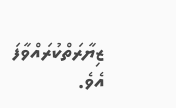ޒިޔާރަތްކުރައްވާފަ އެވެ.